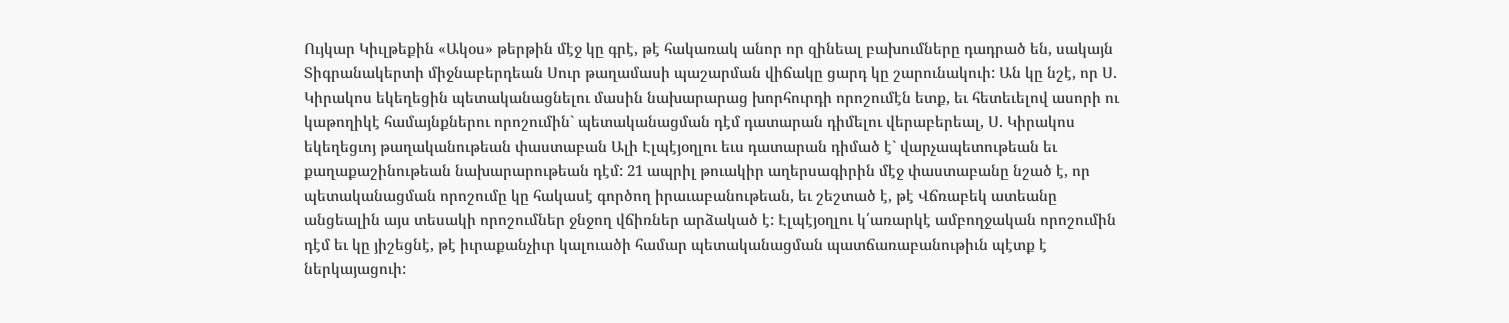Ույկար Կիւլթեքին «Ակօս» թերթին մէջ կը գրէ, թէ հակառակ անոր որ զինեալ բախումները դադրած են, սակայն Տիգրանակերտի միջնաբերդեան Սուր թաղամասի պաշարման վիճակը ցարդ կը շարունակուի: Ան կը նշէ, որ Ս. Կիրակոս եկեղեցին պետականացնելու մասին նախարարաց խորհուրդի որոշումէն ետք, եւ հետեւելով ասորի ու կաթողիկէ համայնքներու որոշումին` պետականացման դէմ դատարան դիմելու վերաբերեալ, Ս. Կիրակոս եկեղեցւոյ թաղականութեան փաստաբան Ալի Էլպէյօղլու եւս դատարան դիմած է` վարչապետութեան եւ քաղաքաշինութեան նախարարութեան դէմ: 21 ապրիլ թուակիր աղերսագիրին մէջ փաստաբանը նշած է, որ պետականացման որոշումը կը հակասէ գործող իրաւաբանութեան, եւ շեշտած է, թէ Վճռաբեկ ատեանը անցեալին այս տեսակի որոշումներ ջնջող վճիռներ արձակած է: Էլպէյօղլու կ՛առարկէ ամբողջական որոշումին դէմ եւ կը յիշեցնէ, թէ իւրաքանչիւր կալուածի համար պետականացման պատճառաբանութիւն պէտք է ներկայացուի: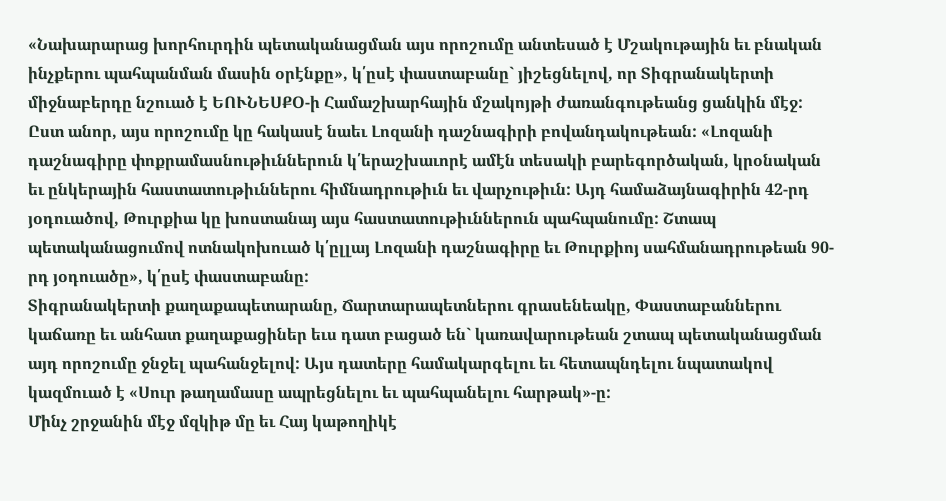«Նախարարաց խորհուրդին պետականացման այս որոշումը անտեսած է Մշակութային եւ բնական ինչքերու պահպանման մասին օրէնքը», կ՛ըսէ փաստաբանը` յիշեցնելով, որ Տիգրանակերտի միջնաբերդը նշուած է ԵՈՒՆԵՍՔՕ-ի Համաշխարհային մշակոյթի ժառանգութեանց ցանկին մէջ:
Ըստ անոր, այս որոշումը կը հակասէ նաեւ Լոզանի դաշնագիրի բովանդակութեան: «Լոզանի դաշնագիրը փոքրամասնութիւններուն կ՛երաշխաւորէ ամէն տեսակի բարեգործական, կրօնական եւ ընկերային հաստատութիւններու հիմնադրութիւն եւ վարչութիւն: Այդ համաձայնագիրին 42-րդ յօդուածով, Թուրքիա կը խոստանայ այս հաստատութիւններուն պահպանումը: Շտապ պետականացումով ոտնակոխուած կ՛ըլլայ Լոզանի դաշնագիրը եւ Թուրքիոյ սահմանադրութեան 90-րդ յօդուածը», կ՛ըսէ փաստաբանը:
Տիգրանակերտի քաղաքապետարանը, Ճարտարապետներու գրասենեակը, Փաստաբաններու կաճառը եւ անհատ քաղաքացիներ եւս դատ բացած են` կառավարութեան շտապ պետականացման այդ որոշումը ջնջել պահանջելով: Այս դատերը համակարգելու եւ հետապնդելու նպատակով կազմուած է «Սուր թաղամասը ապրեցնելու եւ պահպանելու հարթակ»-ը:
Մինչ շրջանին մէջ մզկիթ մը եւ Հայ կաթողիկէ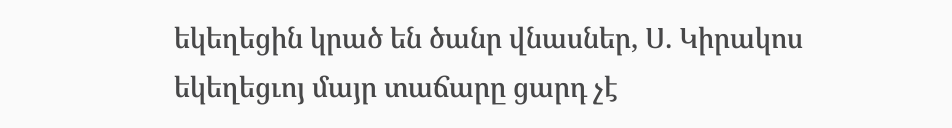եկեղեցին կրած են ծանր վնասներ, Ս. Կիրակոս եկեղեցւոյ մայր տաճարը ցարդ չէ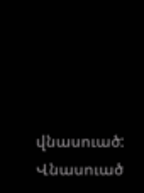վնասուած: Վնասուած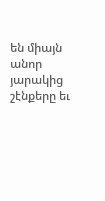են միայն անոր յարակից շէնքերը եւ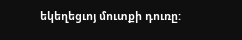եկեղեցւոյ մուտքի դուռը: